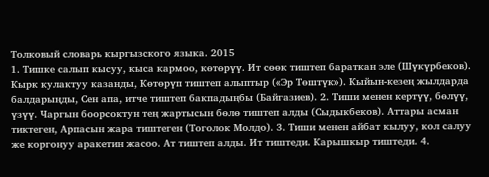Толковый словарь кыргызского языка. 2015
1. Тишке салып кысуу, кыса кармоо, көтөрүү. Ит сөөк тиштеп бараткан эле (Шүкүрбеков). Кырк кулактуу казанды, Көтөрүп тиштеп алыптыр («Эр Төштүк»). Кыйын-кезең жылдарда балдарыңды, Сен апа, итче тиштеп бакпадыңбы (Байгазиев). 2. Тиши менен кертүү, бөлүү, үзүү. Чаргын боорсоктун тең жартысын бөлө тиштеп алды (Сыдыкбеков). Аттары асман тиктеген, Арпасын жара тиштеген (Тоголок Молдо). 3. Тиши менен айбат кылуу, кол салуу же коргонуу аракетин жасоо. Ат тиштеп алды. Ит тиштеди. Карышкыр тиштеди. 4.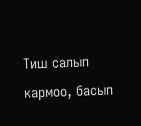Тиш салып кармоо, басып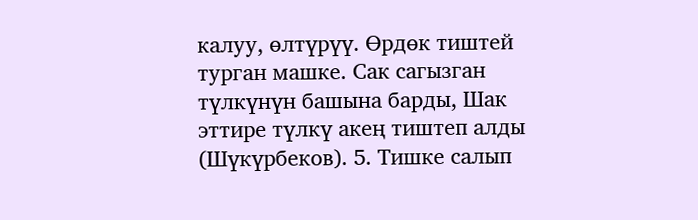калуу, өлтүрүү. Өрдөк тиштей турган машке. Сак сагызган түлкүнүн башына барды, Шак эттире түлкү акең тиштеп алды (Шүкүрбеков). 5. Тишке салып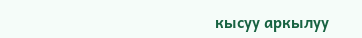кысуу аркылуу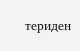териден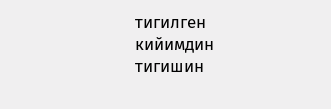тигилген кийимдин тигишин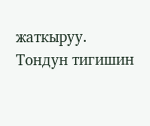жаткыруу. Тондун тигишин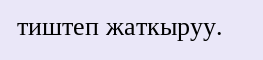тиштеп жаткыруу.